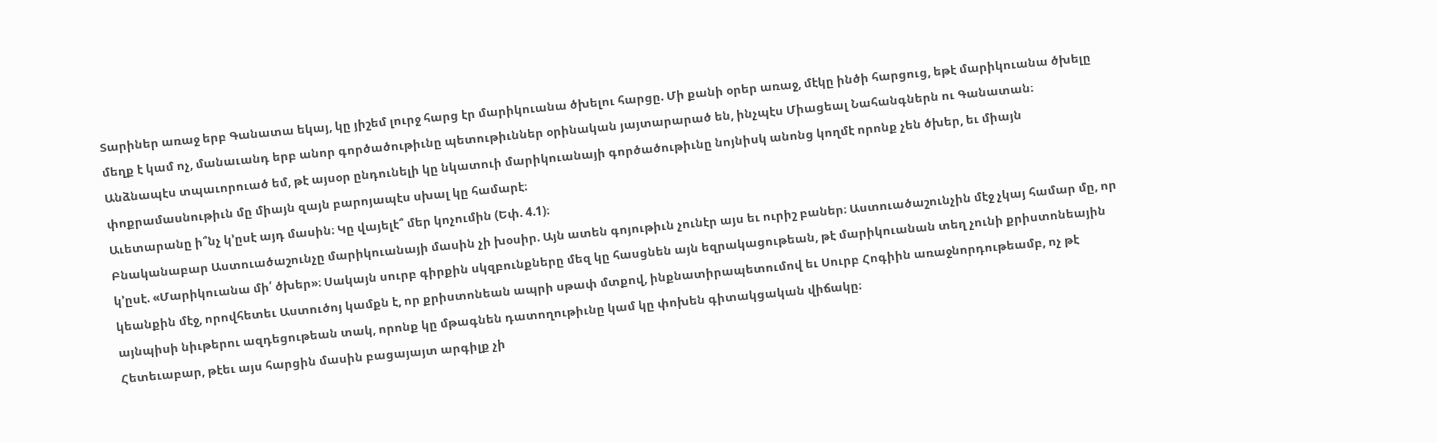Տարիներ առաջ երբ Գանատա եկայ, կը յիշեմ լուրջ հարց էր մարիկուանա ծխելու հարցը. Մի քանի օրեր առաջ, մէկը ինծի հարցուց, եթէ մարիկուանա ծխելը մեղք է կամ ոչ, մանաւանդ երբ անոր գործածութիւնը պետութիւններ օրինական յայտարարած են, ինչպէս Միացեալ Նահանգներն ու Գանատան։
Անձնապէս տպաւորուած եմ, թէ այսօր ընդունելի կը նկատուի մարիկուանայի գործածութիւնը նոյնիսկ անոնց կողմէ որոնք չեն ծխեր, եւ միայն փոքրամասնութիւն մը միայն զայն բարոյապէս սխալ կը համարէ։
Աւետարանը ի՞նչ կ’ըսէ այդ մասին։ Կը վայելէ՞ մեր կոչումին (Եփ. 4.1)։
Բնականաբար Աստուածաշունչը մարիկուանայի մասին չի խօսիր. Այն ատեն գոյութիւն չունէր այս եւ ուրիշ բաներ։ Աստուածաշունչին մէջ չկայ համար մը, որ կ’ըսէ. «Մարիկուանա մի՛ ծխեր»։ Սակայն սուրբ գիրքին սկզբունքները մեզ կը հասցնեն այն եզրակացութեան, թէ մարիկուանան տեղ չունի քրիստոնեային կեանքին մէջ, որովհետեւ Աստուծոյ կամքն է, որ քրիստոնեան ապրի սթափ մտքով, ինքնատիրապետումով եւ Սուրբ Հոգիին առաջնորդութեամբ, ոչ թէ այնպիսի նիւթերու ազդեցութեան տակ, որոնք կը մթագնեն դատողութիւնը կամ կը փոխեն գիտակցական վիճակը։
Հետեւաբար, թէեւ այս հարցին մասին բացայայտ արգիլք չի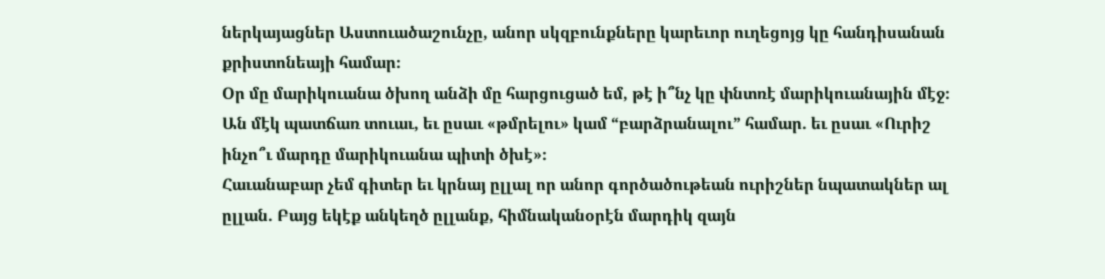ներկայացներ Աստուածաշունչը, անոր սկզբունքները կարեւոր ուղեցոյց կը հանդիսանան քրիստոնեայի համար։
Օր մը մարիկուանա ծխող անձի մը հարցուցած եմ, թէ ի՞նչ կը փնտռէ մարիկուանային մէջ։ Ան մէկ պատճառ տուաւ, եւ ըսաւ «թմրելու» կամ “բարձրանալու” համար. եւ ըսաւ «Ուրիշ ինչո՞ւ մարդը մարիկուանա պիտի ծխէ»։
Հաւանաբար չեմ գիտեր եւ կրնայ ըլլալ որ անոր գործածութեան ուրիշներ նպատակներ ալ ըլլան. Բայց եկէք անկեղծ ըլլանք, հիմնականօրէն մարդիկ զայն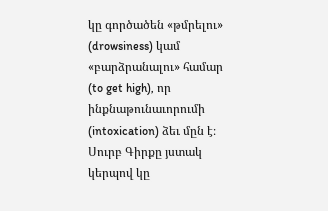կը գործածեն «թմրելու» (drowsiness) կամ «բարձրանալու» համար (to get high), որ ինքնաթունաւորումի (intoxication) ձեւ մըն է։
Սուրբ Գիրքը յստակ կերպով կը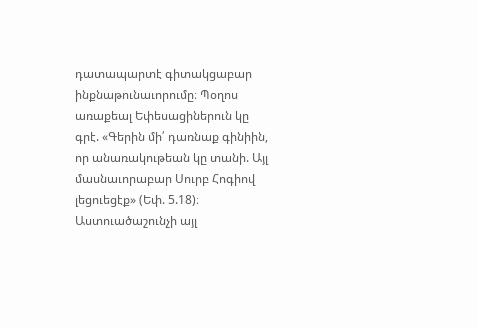դատապարտէ գիտակցաբար ինքնաթունաւորումը։ Պօղոս առաքեալ Եփեսացիներուն կը գրէ. «Գերին մի՛ դառնաք գինիին, որ անառակութեան կը տանի. Այլ մասնաւորաբար Սուրբ Հոգիով լեցուեցէք» (Եփ. 5.18)։
Աստուածաշունչի այլ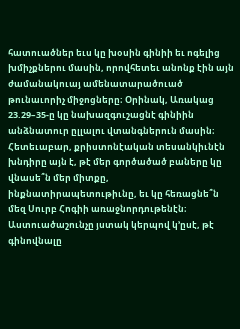հատուածներ եւս կը խօսին գինիի եւ ոգելից խմիչքներու մասին, որովհետեւ անոնք էին այն ժամանակուայ ամենատարածուած թունաւորիչ միջոցները։ Օրինակ, Առակաց 23.29–35-ը կը նախազգուշացնէ գինիին անձնատուր ըլլալու վտանգներուն մասին։
Հետեւաբար, քրիստոնէական տեսանկիւնէն խնդիրը այն է, թէ մեր գործածած բաները կը վնասե՞ն մեր միտքը, ինքնատիրապետութիւնը, եւ կը հեռացնե՞ն մեզ Սուրբ Հոգիի առաջնորդութենէն։
Աստուածաշունչը յստակ կերպով կ’ըսէ, թէ գինովնալը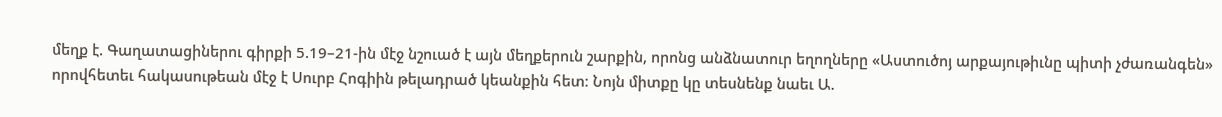մեղք է. Գաղատացիներու գիրքի 5.19–21-ին մէջ նշուած է այն մեղքերուն շարքին, որոնց անձնատուր եղողները «Աստուծոյ արքայութիւնը պիտի չժառանգեն» որովհետեւ հակասութեան մէջ է Սուրբ Հոգիին թելադրած կեանքին հետ։ Նոյն միտքը կը տեսնենք նաեւ Ա.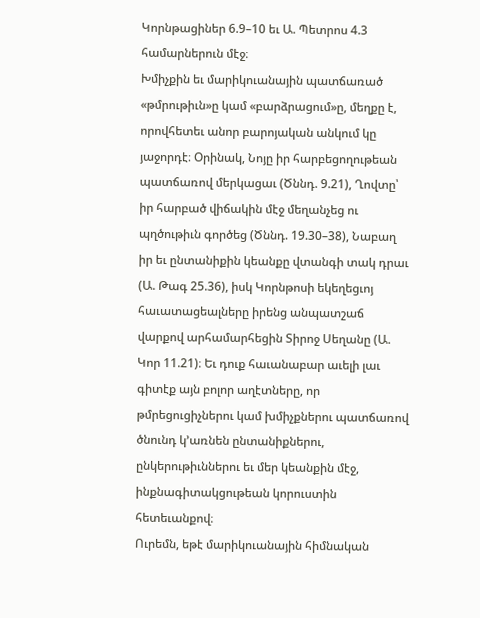Կորնթացիներ 6.9–10 եւ Ա. Պետրոս 4.3 համարներուն մէջ։
Խմիչքին եւ մարիկուանային պատճառած «թմրութիւն»ը կամ «բարձրացում»ը, մեղքը է, որովհետեւ անոր բարոյական անկում կը յաջորդէ։ Օրինակ, Նոյը իր հարբեցողութեան պատճառով մերկացաւ (Ծննդ. 9.21), Ղովտը՝ իր հարբած վիճակին մէջ մեղանչեց ու պղծութիւն գործեց (Ծննդ. 19.30–38), Նաբաղ իր եւ ընտանիքին կեանքը վտանգի տակ դրաւ (Ա. Թագ 25.36), իսկ Կորնթոսի եկեղեցւոյ հաւատացեալները իրենց անպատշաճ վարքով արհամարհեցին Տիրոջ Սեղանը (Ա. Կոր 11.21)։ Եւ դուք հաւանաբար աւելի լաւ գիտէք այն բոլոր աղէտները, որ թմրեցուցիչներու կամ խմիչքներու պատճառով ծնունդ կ’առնեն ընտանիքներու, ընկերութիւններու եւ մեր կեանքին մէջ, ինքնագիտակցութեան կորուստին հետեւանքով։
Ուրեմն, եթէ մարիկուանային հիմնական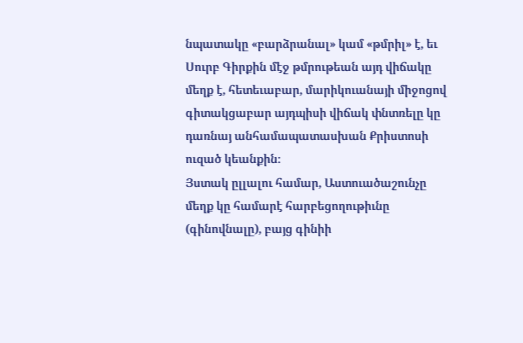նպատակը «բարձրանալ» կամ «թմրիլ» է, եւ Սուրբ Գիրքին մէջ թմրութեան այդ վիճակը մեղք է, հետեւաբար, մարիկուանայի միջոցով գիտակցաբար այդպիսի վիճակ փնտռելը կը դառնայ անհամապատասխան Քրիստոսի ուզած կեանքին։
Յստակ ըլլալու համար, Աստուածաշունչը մեղք կը համարէ հարբեցողութիւնը (գինովնալը), բայց գինիի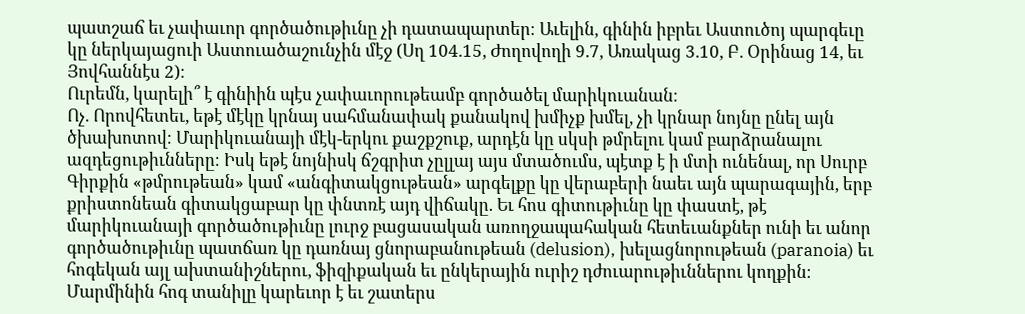պատշաճ եւ չափաւոր գործածութիւնը չի դատապարտեր։ Աւելին, գինին իբրեւ Աստուծոյ պարգեւը կը ներկայացուի Աստուածաշունչին մէջ (Սղ 104.15, Ժողովողի 9.7, Առակաց 3.10, Բ. Օրինաց 14, եւ Յովհաննէս 2)։
Ուրեմն, կարելի՞ է գինիին պէս չափաւորութեամբ գործածել մարիկուանան։
Ոչ. Որովհետեւ, եթէ մէկը կրնայ սահմանափակ քանակով խմիչք խմել, չի կրնար նոյնը ընել այն ծխախոտով։ Մարիկուանայի մէկ-երկու քաշքշուք, արդէն կը սկսի թմրելու կամ բարձրանալու ազդեցութիւնները։ Իսկ եթէ նոյնիսկ ճշգրիտ չըլլայ այս մտածումս, պէտք է ի մտի ունենալ, որ Սուրբ Գիրքին «թմրութեան» կամ «անգիտակցութեան» արգելքը կը վերաբերի նաեւ այն պարագային, երբ քրիստոնեան գիտակցաբար կը փնտռէ այդ վիճակը. Եւ հոս գիտութիւնը կը փաստէ, թէ մարիկուանայի գործածութիւնը լուրջ բացասական առողջապահական հետեւանքներ ունի եւ անոր գործածութիւնը պատճառ կը դառնայ ցնորաբանութեան (delusion), խելացնորութեան (paranoia) եւ հոգեկան այլ ախտանիշներու, ֆիզիքական եւ ընկերային ուրիշ դժուարութիւններու կողքին։
Մարմինին հոգ տանիլը կարեւոր է եւ շատերս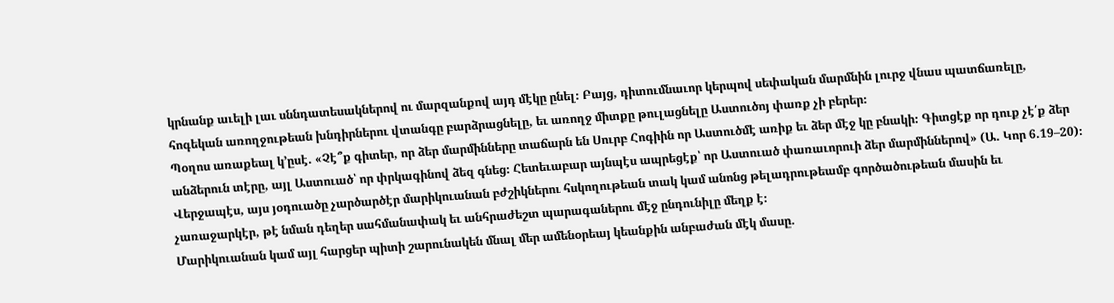կրնանք աւելի լաւ սննդատեսակներով ու մարզանքով այդ մէկը ընել։ Բայց, դիտումնաւոր կերպով սեփական մարմնին լուրջ վնաս պատճառելը, հոգեկան առողջութեան խնդիրներու վտանգը բարձրացնելը, եւ առողջ միտքը թուլացնելը Աստուծոյ փառք չի բերեր։
Պօղոս առաքեալ կ’ըսէ. «Չէ՞ք գիտեր, որ ձեր մարմինները տաճարն են Սուրբ Հոգիին որ Աստուծմէ առիք եւ ձեր մէջ կը բնակի։ Գիտցէք որ դուք չէ՛ք ձեր անձերուն տէրը, այլ Աստուած՝ որ փրկագինով ձեզ գնեց։ Հետեւաբար այնպէս ապրեցէք՝ որ Աստուած փառաւորուի ձեր մարմիններով» (Ա. Կոր 6.19–20)։
Վերջապէս, այս յօդուածը չարծարծէր մարիկուանան բժշիկներու հսկողութեան տակ կամ անոնց թելադրութեամբ գործածութեան մասին եւ չառաջարկէր, թէ նման դեղեր սահմանափակ եւ անհրաժեշտ պարագաներու մէջ ընդունիլը մեղք է։
Մարիկուանան կամ այլ հարցեր պիտի շարունակեն մնալ մեր ամենօրեայ կեանքին անբաժան մէկ մասը.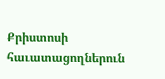Քրիստոսի հաւատացողներուն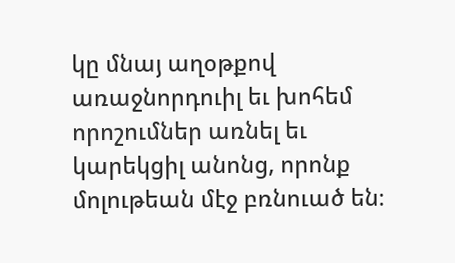կը մնայ աղօթքով առաջնորդուիլ եւ խոհեմ որոշումներ առնել եւ կարեկցիլ անոնց, որոնք մոլութեան մէջ բռնուած են։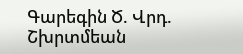Գարեգին Ծ. Վրդ. Շխրտմեան